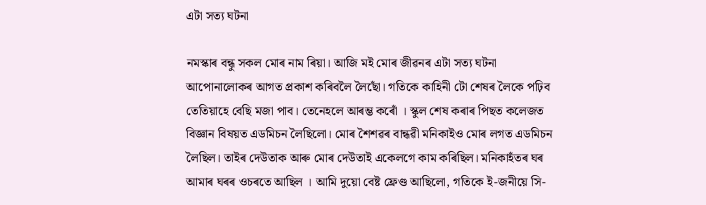এটা সত্য ঘটনা

নমস্কাৰ বন্ধু সকল মোৰ নাম ৰিয়া। আজি মই মোৰ জীৱনৰ এটা সত্য ঘটনা আপোনালোকৰ আগত প্রকাশ কৰিবলৈ লৈছোঁ। গতিকে কাহিনী টো শেষৰ লৈকে পঢ়িব তেতিয়াহে বেছি মজা পাব। তেনেহলে আৰম্ভ কৰোঁ । স্কুল শেষ কৰাৰ পিছত কলেজত বিজ্ঞান বিষয়ত এডমিচন লৈছিলো। মোৰ শৈশৱৰ বান্ধৱী মনিকাইও মোৰ লগত এডমিচন লৈছিল। তাইৰ দেউতাক আৰু মোৰ দেউতাই একেলগে কাম কৰিছিল। মনিকাহঁতৰ ঘৰ আমাৰ ঘৰৰ ওচৰতে আছিল । আমি দুয়ো বেষ্ট ফ্রেণ্ড আছিলো, গতিকে ই-জনীয়ে সি-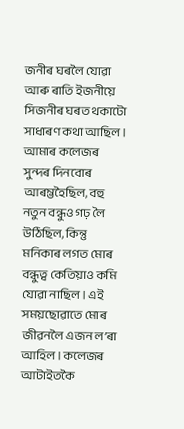জনীৰ ঘৰলৈ যোৱা আৰু ৰাতি ইজনীয়ে সিজনীৰ ঘৰত থকাটো সাধাৰণ কথা আছিল । আমাৰ কলেজৰ সুন্দৰ দিনবোৰ আৰম্ভহৈছিল, বহু নতুন বন্ধুও গঢ় লৈ উঠিছিল, কিন্তু মনিকাৰ লগত মোৰ বন্ধুত্ব কেতিয়াও কমি যোৱা নাছিল । এই সময়ছোৱাতে মোৰ জীৱনলৈ এজন ল’ৰা আহিল । কলেজৰ আটাইতকৈ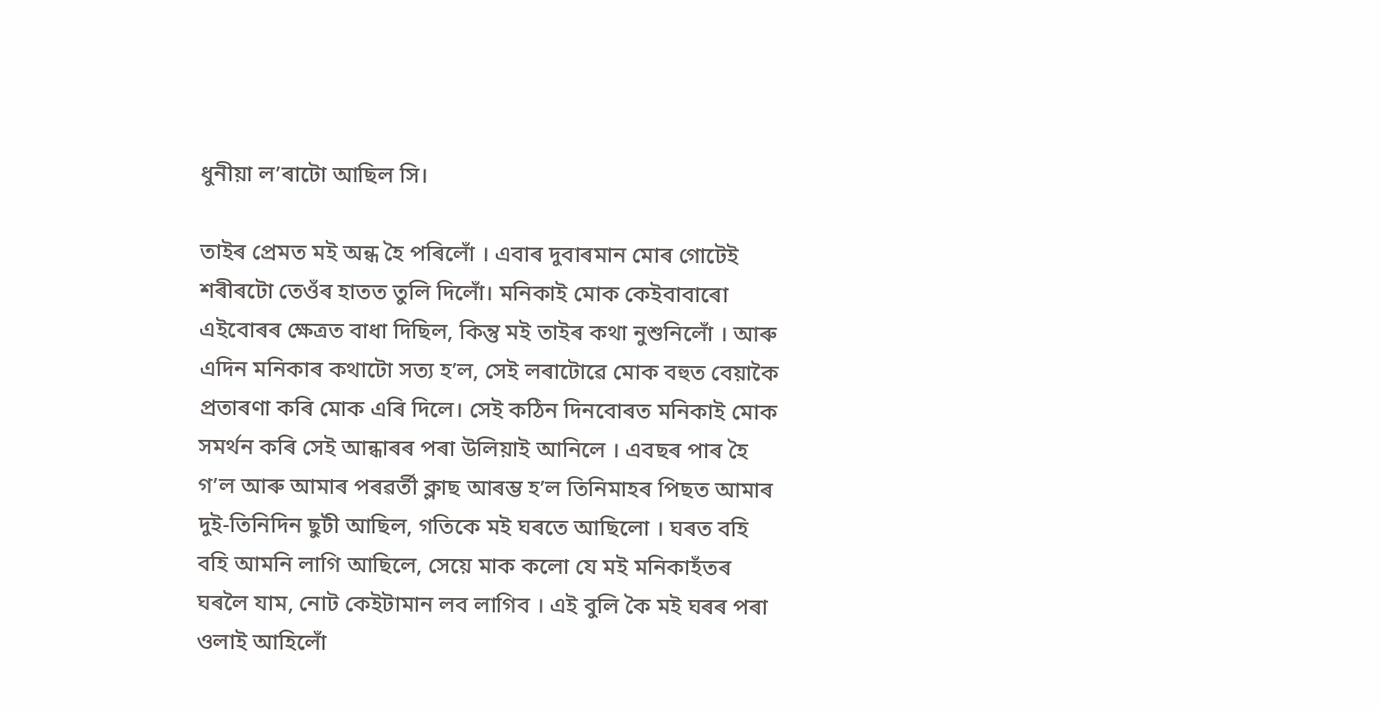ধুনীয়া ল’ৰাটো আছিল সি।

তাইৰ প্ৰেমত মই অন্ধ হৈ পৰিলোঁ । এবাৰ দুবাৰমান মোৰ গোটেই শৰীৰটো তেওঁৰ হাতত তুলি দিলোঁ। মনিকাই মোক কেইবাবাৰো এইবোৰৰ ক্ষেত্রত বাধা দিছিল, কিন্তু মই তাইৰ কথা নুশুনিলোঁ । আৰু এদিন মনিকাৰ কথাটো সত্য হ’ল, সেই লৰাটোৱে মোক বহুত বেয়াকৈ প্ৰতাৰণা কৰি মোক এৰি দিলে। সেই কঠিন দিনবোৰত মনিকাই মোক সমৰ্থন কৰি সেই আন্ধাৰৰ পৰা উলিয়াই আনিলে । এবছৰ পাৰ হৈ গ’ল আৰু আমাৰ পৰৱৰ্তী ক্লাছ আৰম্ভ হ’ল তিনিমাহৰ পিছত আমাৰ দুই-তিনিদিন ছুটী আছিল, গতিকে মই ঘৰতে আছিলো । ঘৰত বহি বহি আমনি লাগি আছিলে, সেয়ে মাক কলো যে মই মনিকাহঁতৰ ঘৰলৈ যাম, নোট কেইটামান লব লাগিব । এই বুলি কৈ মই ঘৰৰ পৰা ওলাই আহিলোঁ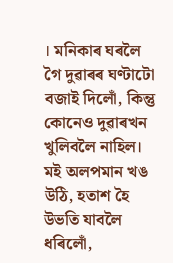। মনিকাৰ ঘৰলৈ গৈ দুৱাৰৰ ঘণ্টাটো বজাই দিলোঁ, কিন্তু কোনেও দুৱাৰখন খুলিবলৈ নাহিল। মই অলপমান খঙ উঠি, হতাশ হৈ উভতি যাবলৈ ধৰিলোঁ,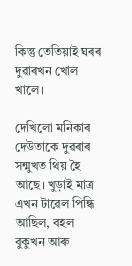কিন্তু তেতিয়াই ঘৰৰ দুৱাৰখন খোল খালে।

দেখিলো মনিকাৰ দেউতাকে দুৱৰাৰ সন্মুখত থিয় হৈ আছে। খুড়াই মাত্ৰ এখন টাৱেল পিন্ধি আছিল, বহল বুকুখন আৰু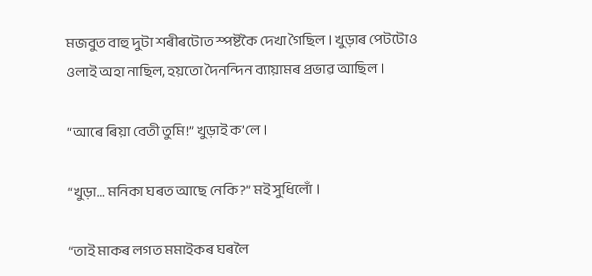মজবুত বাহু দুটা শৰীৰটোত স্পষ্টকৈ দেখা গৈছিল । খুড়াৰ পেটটোও ওলাই অহা নাছিল, হয়তো দৈনন্দিন ব্যায়ামৰ প্ৰভাৱ আছিল ।

“আৰে ৰিয়া বেতী তুমি!” খুড়াই ক’লে ।

“খুড়া… মনিকা ঘৰত আছে নেকি?” মই সুধিলোঁ ।

“তাই মাকৰ লগত মমাইকৰ ঘৰলৈ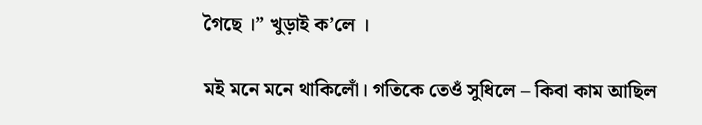গৈছে ।” খুড়াই ক’লে ।

মই মনে মনে থাকিলোঁ। গতিকে তেওঁ সুধিলে – কিবা কাম আছিল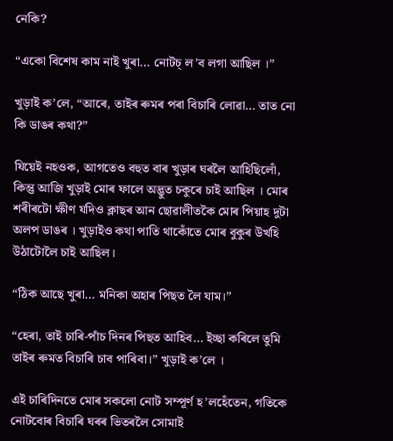নেকি?

“একো বিশেষ কাম নাই খুৰা… নোটচ্ ল’ব লগা আছিল ।”

খুড়াই ক’লে, “আৰে, তাইৰ ৰুমৰ পৰা বিচাৰি লোৱা… তাত নো কি ডাঙৰ কথা?”

যিয়েই নহওক, আগতেও বহুত বাৰ খুড়াৰ ঘৰলৈ আহিছিলোঁ, কিন্তু আজি খুড়াই মোৰ ফালে অদ্ভুত চকুৰে চাই আছিল । মোৰ শৰীৰটো ক্ষীণ যদিও ক্লাছৰ আন ছোৱালীতকৈ মোৰ পিয়াহ দুটা অলপ ডাঙৰ । খুড়াইও কথা পাতি থাকোঁতে মোৰ বুকুৰ উখহি উঠাটোলৈ চাই আছিল।

“ঠিক আছে খুৰা… মনিকা অহাৰ পিছত লৈ যাম।”

“হেৰা, তাই চাৰি-পাঁচ দিনৰ পিছত আহিব… ইচ্ছা কৰিলে তুমি তাইৰ ৰুমত বিচাৰি চাব পাৰিবা।” খুড়াই ক’লে ।

এই চাৰিদিনতে মোৰ সকলো নোট সম্পূর্ণ হ’লহেঁতেন, গতিকে নোটবোৰ বিচাৰি ঘৰৰ ভিতৰলৈ সোমাই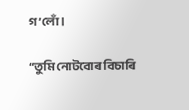গ’লোঁ ।

“তুমি নোটবোৰ বিচাৰি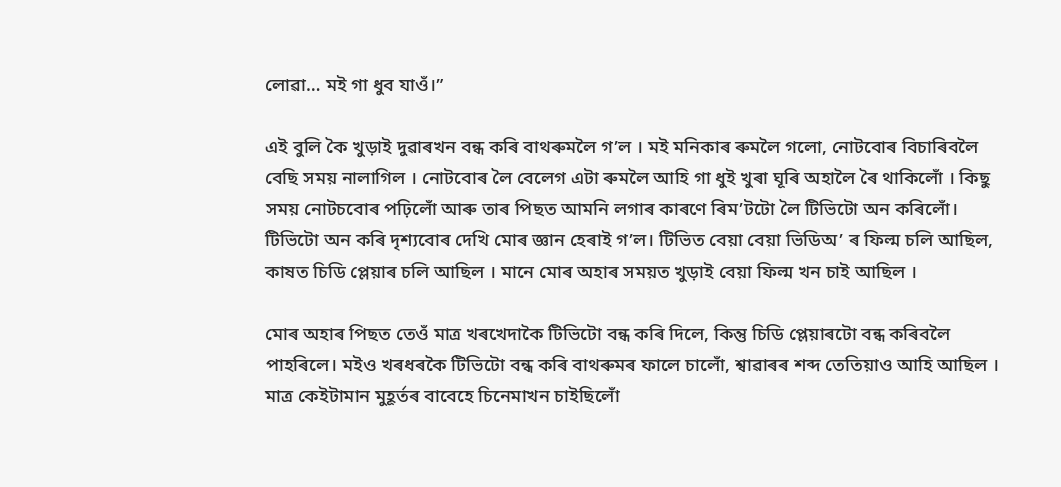লোৱা… মই গা ধুব যাওঁ।”

এই বুলি কৈ খুড়াই দুৱাৰখন বন্ধ কৰি বাথৰুমলৈ গ’ল । মই মনিকাৰ ৰুমলৈ গলো, নোটবোৰ বিচাৰিবলৈ বেছি সময় নালাগিল । নোটবোৰ লৈ বেলেগ এটা ৰুমলৈ আহি গা ধুই খুৰা ঘূৰি অহালৈ ৰৈ থাকিলোঁ । কিছু সময় নোটচবোৰ পঢ়িলোঁ আৰু তাৰ পিছত আমনি লগাৰ কাৰণে ৰিম’টটো লৈ টিভিটো অন কৰিলোঁ। টিভিটো অন কৰি দৃশ্যবোৰ দেখি মোৰ জ্ঞান হেৰাই গ’ল। টিভিত বেয়া বেয়া ভিডিঅ’ ৰ ফিল্ম চলি আছিল, কাষত চিডি প্লেয়াৰ চলি আছিল । মানে মোৰ অহাৰ সময়ত খুড়াই বেয়া ফিল্ম খন চাই আছিল ।

মোৰ অহাৰ পিছত তেওঁ মাত্ৰ খৰখেদাকৈ টিভিটো বন্ধ কৰি দিলে, কিন্তু চিডি প্লেয়াৰটো বন্ধ কৰিবলৈ পাহৰিলে। মইও খৰধৰকৈ টিভিটো বন্ধ কৰি বাথৰুমৰ ফালে চালোঁ, শ্বাৱাৰৰ শব্দ তেতিয়াও আহি আছিল । মাত্র কেইটামান মুহূৰ্তৰ বাবেহে চিনেমাখন চাইছিলোঁ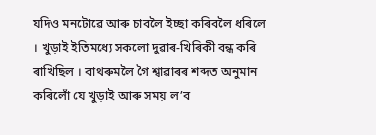যদিও মনটোৱে আৰু চাবলৈ ইচ্ছা কৰিবলৈ ধৰিলে । খুড়াই ইতিমধ্যে সকলো দুৱাৰ-খিৰিকী বন্ধ কৰি ৰাখিছিল । বাথৰুমলৈ গৈ শ্বাৱাৰৰ শব্দত অনুমান কৰিলোঁ যে খুড়াই আৰু সময় ল’ব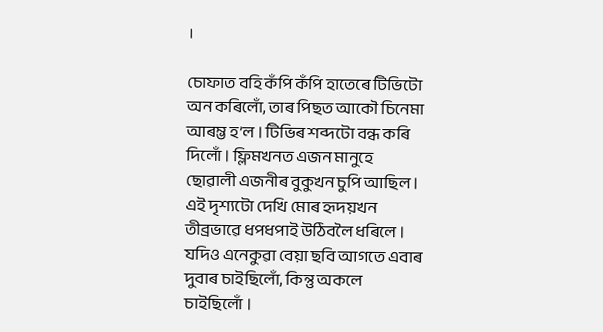।

চোফাত বহি কঁপি কঁপি হাতেৰে টিভিটো অন কৰিলোঁ, তাৰ পিছত আকৌ চিনেমা আৰম্ভ হ’ল । টিভিৰ শব্দটো বন্ধ কৰি দিলোঁ । ফ্লিমখনত এজন মানুহে ছোৱালী এজনীৰ বুকুখন চুপি আছিল । এই দৃশ্যটো দেখি মোৰ হৃদয়খন তীব্ৰভাৱে ধপধপাই উঠিবলৈ ধৰিলে । যদিও এনেকুৱা বেয়া ছবি আগতে এবাৰ দুবাৰ চাইছিলোঁ, কিন্তু অকলে চাইছিলোঁ ।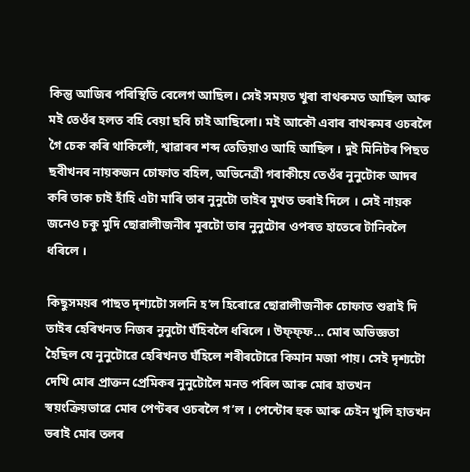কিন্তু আজিৰ পৰিস্থিতি বেলেগ আছিল। সেই সময়ত খুৰা বাথৰুমত আছিল আৰু মই তেওঁৰ হলত বহি বেয়া ছবি চাই আছিলো। মই আকৌ এবাৰ বাথৰুমৰ ওচৰলৈ গৈ চেক কৰি থাকিলোঁ, শ্বাৱাৰৰ শব্দ তেতিয়াও আহি আছিল । দুই মিনিটৰ পিছত ছবীখনৰ নায়কজন চোফাত বহিল, অভিনেত্ৰী গৰাকীয়ে তেওঁৰ নুনুটোক আদৰ কৰি তাক চাই হাঁহি এটা মাৰি তাৰ নুনুটো তাইৰ মুখত ভৰাই দিলে । সেই নায়ক জনেও চকু মুদি ছোৱালীজনীৰ মূৰটো তাৰ নুনুটোৰ ওপৰত হাতেৰে টানিবলৈ ধৰিলে ।

কিছুসময়ৰ পাছত দৃশ্যটো সলনি হ’ল হিৰোৱে ছোৱালীজনীক চোফাত শুৱাই দি তাইৰ হেৰিখনত নিজৰ নুনুটো ঘঁহিবলৈ ধৰিলে । উফ্‌ফ্ফ… মোৰ অভিজ্ঞতা হৈছিল যে নুনুটোৱে হেৰিখনত ঘঁহিলে শৰীৰটোৱে কিমান মজা পায়। সেই দৃশ্যটো দেখি মোৰ প্ৰাক্তন প্ৰেমিকৰ নুনুটোলৈ মনত পৰিল আৰু মোৰ হাতখন স্বয়ংক্রিয়ভাৱে মোৰ পেণ্টৰৰ ওচৰলৈ গ’ল । পেন্টোৰ হুক আৰু চেইন খুলি হাতখন ভৰাই মোৰ তলৰ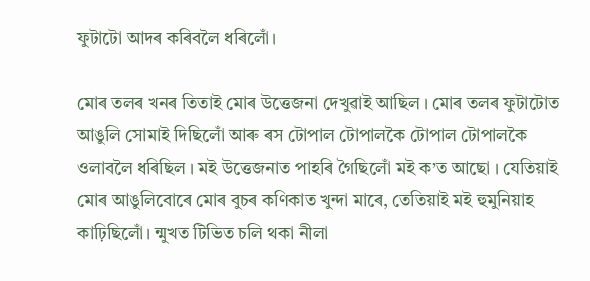ফুটাটো আদৰ কৰিবলৈ ধৰিলোঁ।

মোৰ তলৰ খনৰ তিতাই মোৰ উত্তেজনা দেখুৱাই আছিল । মোৰ তলৰ ফুটাটোত আঙুলি সোমাই দিছিলোঁ আৰু ৰস টোপাল টোপালকৈ টোপাল টোপালকৈ ওলাবলৈ ধৰিছিল । মই উত্তেজনাত পাহৰি গৈছিলোঁ মই ক’ত আছো । যেতিয়াই মোৰ আঙুলিবোৰে মোৰ বুচৰ কণিকাত খুন্দা মাৰে, তেতিয়াই মই হুমুনিয়াহ কাঢ়িছিলোঁ। ন্মুখত টিভিত চলি থকা নীলা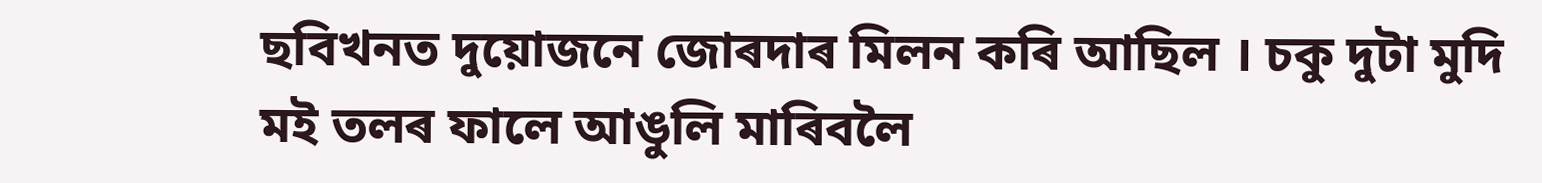ছবিখনত দুয়োজনে জোৰদাৰ মিলন কৰি আছিল । চকু দুটা মুদি মই তলৰ ফালে আঙুলি মাৰিবলৈ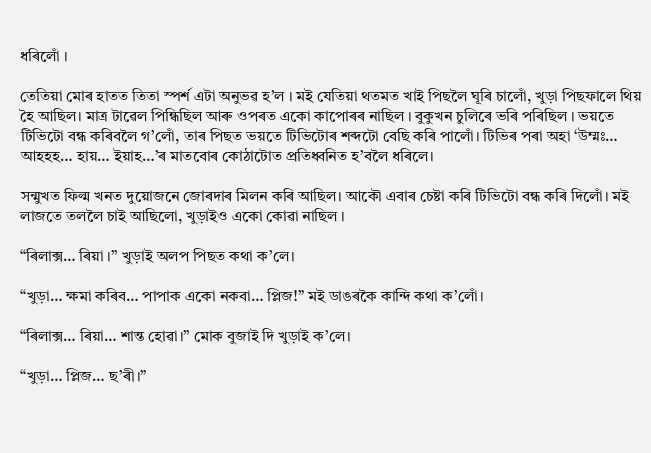ধৰিলোঁ ।

তেতিয়া মোৰ হাতত তিতা স্পর্শ এটা অনুভৱ হ’ল । মই যেতিয়া থতমত খাই পিছলৈ ঘূৰি চালোঁ, খুড়া পিছফালে থিয় হৈ আছিল। মাত্র টাৱেল পিন্ধিছিল আৰু ওপৰত একো কাপোৰৰ নাছিল । বুকুখন চুলিৰে ভৰি পৰিছিল । ভয়তে টিভিটো বন্ধ কৰিবলৈ গ’লোঁ, তাৰ পিছত ভয়তে টিভিটোৰ শব্দটো বেছি কৰি পালোঁ। টিভিৰ পৰা অহা ‘উম্মঃ… আহহহ… হায়… ইয়াহ…’ৰ মাতবোৰ কোঠাটোত প্রতিধ্বনিত হ’বলৈ ধৰিলে।

সন্মুখত ফিল্ম খনত দুয়োজনে জোৰদাৰ মিলন কৰি আছিল। আকৌ এবাৰ চেষ্টা কৰি টিভিটো বন্ধ কৰি দিলোঁ। মই লাজতে তললৈ চাই আছিলো, খুড়াইও একো কোৱা নাছিল ।

“ৰিলাক্স… ৰিয়া ।” খুড়াই অলপ পিছত কথা ক’লে।

“খুড়া… ক্ষমা কৰিব… পাপাক একো নকবা… প্লিজ!” মই ডাঙৰকৈ কান্দি কথা ক’লোঁ।

“ৰিলাক্স… ৰিয়া… শান্ত হোৱা।” মোক বুজাই দি খুড়াই ক’লে।

“খুড়া… প্লিজ… ছ’ৰী।”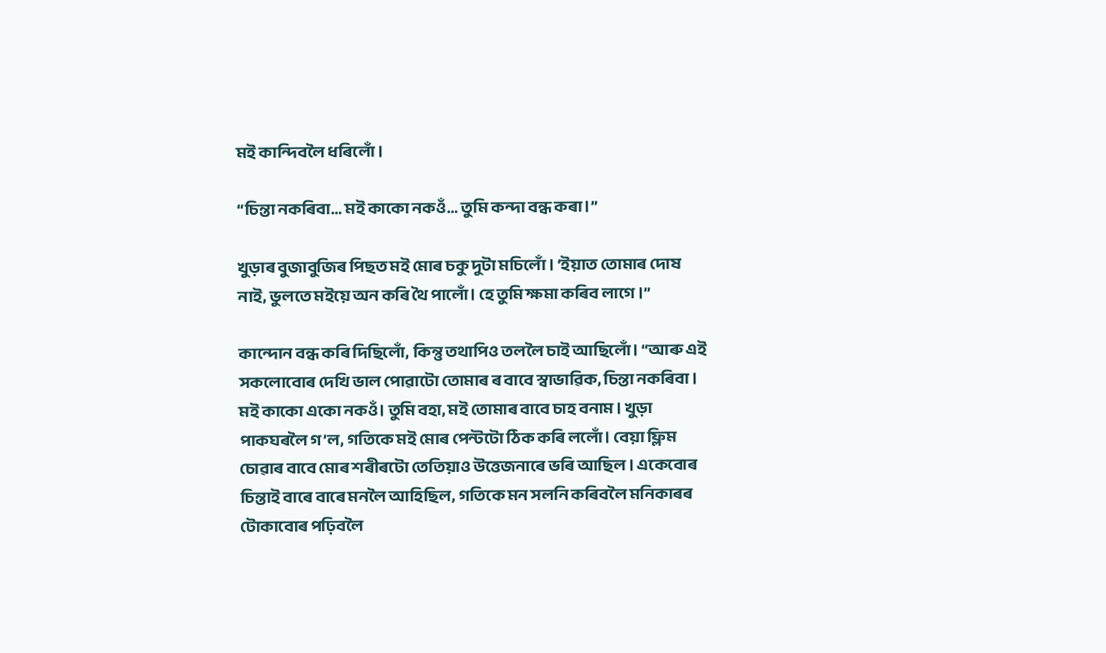মই কান্দিবলৈ ধৰিলোঁ ।

“চিন্তা নকৰিবা… মই কাকো নকওঁ… তুমি কন্দা বন্ধ কৰা।”

খুড়াৰ বুজাবুজিৰ পিছত মই মোৰ চকু দুটা মচিলোঁ । ‘ইয়াত তোমাৰ দোষ নাই, ভুলতে মইয়ে অন কৰি থৈ পালোঁ। হে তুমি ক্ষমা কৰিব লাগে ।”

কান্দোন বন্ধ কৰি দিছিলোঁ, কিন্তু তথাপিও তললৈ চাই আছিলোঁ। “আৰু এই সকলোবোৰ দেখি ভাল পোৱাটো তোমাৰ ৰ বাবে স্বাভাৱিক, চিন্তা নকৰিবা । মই কাকো একো নকওঁ। তুমি বহা, মই তোমাৰ বাবে চাহ বনাম । খুড়া পাকঘৰলৈ গ’ল, গতিকে মই মোৰ পেন্টটো ঠিক কৰি ললোঁ। বেয়া ফ্লিম চোৱাৰ বাবে মোৰ শৰীৰটো তেতিয়াও উত্তেজনাৰে ভৰি আছিল । একেবোৰ চিন্তাই বাৰে বাৰে মনলৈ আহিছিল, গতিকে মন সলনি কৰিবলৈ মনিকাৰৰ টোকাবোৰ পঢ়িবলৈ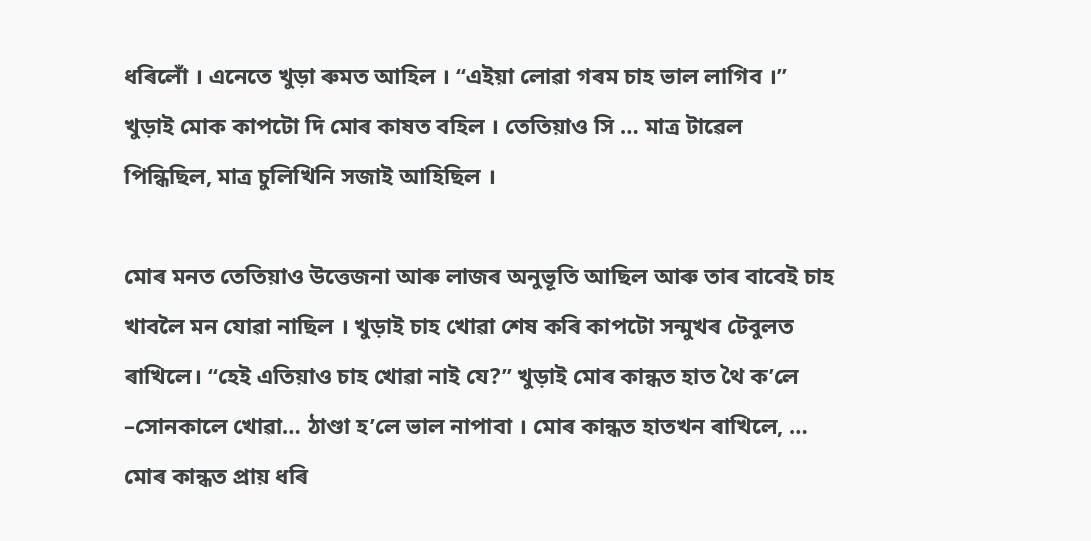ধৰিলোঁ । এনেতে খুড়া ৰুমত আহিল । “এইয়া লোৱা গৰম চাহ ভাল লাগিব ।” খুড়াই মোক কাপটো দি মোৰ কাষত বহিল । তেতিয়াও সি … মাত্র টাৱেল পিন্ধিছিল, মাত্র চুলিখিনি সজাই আহিছিল ।

মোৰ মনত তেতিয়াও উত্তেজনা আৰু লাজৰ অনুভূতি আছিল আৰু তাৰ বাবেই চাহ খাবলৈ মন যোৱা নাছিল । খুড়াই চাহ খোৱা শেষ কৰি কাপটো সন্মুখৰ টেবুলত ৰাখিলে। “হেই এতিয়াও চাহ খোৱা নাই যে?” খুড়াই মোৰ কান্ধত হাত থৈ ক’লে –সোনকালে খোৱা… ঠাণ্ডা হ’লে ভাল নাপাবা । মোৰ কান্ধত হাতখন ৰাখিলে, … মোৰ কান্ধত প্ৰায় ধৰি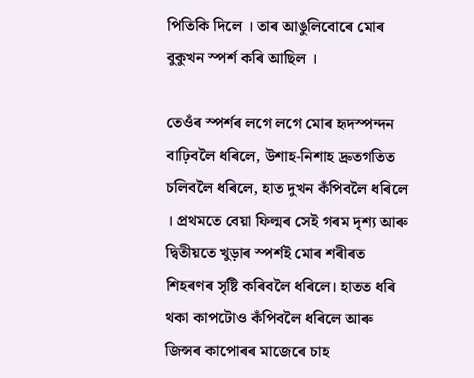পিতিকি দিলে । তাৰ আঙুলিবোৰে মোৰ বুকুখন স্পৰ্শ কৰি আছিল ।

তেওঁৰ স্পৰ্শৰ লগে লগে মোৰ হৃদস্পন্দন বাঢ়িবলৈ ধৰিলে, উশাহ-নিশাহ দ্রুতগতিত চলিবলৈ ধৰিলে, হাত দুখন কঁপিবলৈ ধৰিলে । প্ৰথমতে বেয়া ফিল্মৰ সেই গৰম দৃশ্য আৰু দ্বিতীয়তে খুড়াৰ স্পৰ্শই মোৰ শৰীৰত শিহৰণৰ সৃষ্টি কৰিবলৈ ধৰিলে। হাতত ধৰি থকা কাপটোও কঁপিবলৈ ধৰিলে আৰু জিন্সৰ কাপোৰৰ মাজেৰে চাহ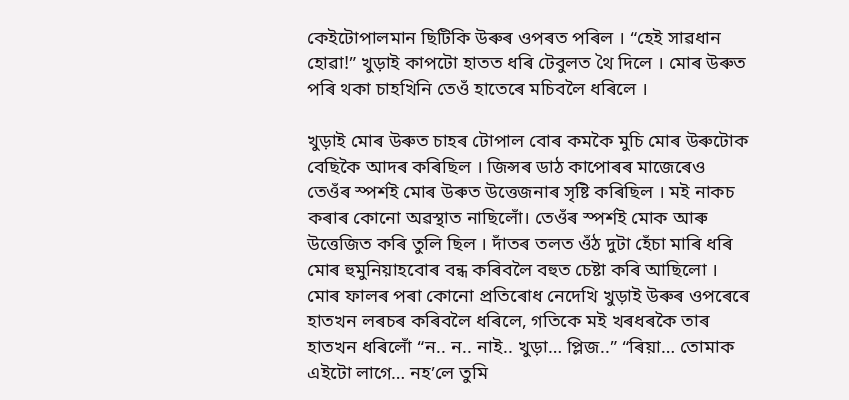কেইটোপালমান ছিটিকি উৰুৰ ওপৰত পৰিল । “হেই সাৱধান হোৱা!” খুড়াই কাপটো হাতত ধৰি টেবুলত থৈ দিলে । মোৰ উৰুত পৰি থকা চাহখিনি তেওঁ হাতেৰে মচিবলৈ ধৰিলে ।

খুড়াই মোৰ উৰুত চাহৰ টোপাল বোৰ কমকৈ মুচি মোৰ উৰুটোক বেছিকৈ আদৰ কৰিছিল । জিন্সৰ ডাঠ কাপোৰৰ মাজেৰেও তেওঁৰ স্পৰ্শই মোৰ উৰুত উত্তেজনাৰ সৃষ্টি কৰিছিল । মই নাকচ কৰাৰ কোনো অৱস্থাত নাছিলোঁ। তেওঁৰ স্পৰ্শই মোক আৰু উত্তেজিত কৰি তুলি ছিল । দাঁতৰ তলত ওঁঠ দুটা হেঁচা মাৰি ধৰি মোৰ হুমুনিয়াহবোৰ বন্ধ কৰিবলৈ বহুত চেষ্টা কৰি আছিলো । মোৰ ফালৰ পৰা কোনো প্ৰতিৰোধ নেদেখি খুড়াই উৰুৰ ওপৰেৰে হাতখন লৰচৰ কৰিবলৈ ধৰিলে, গতিকে মই খৰধৰকৈ তাৰ হাতখন ধৰিলোঁ “ন.. ন.. নাই.. খুড়া… প্লিজ..” “ৰিয়া… তোমাক এইটো লাগে… নহ’লে তুমি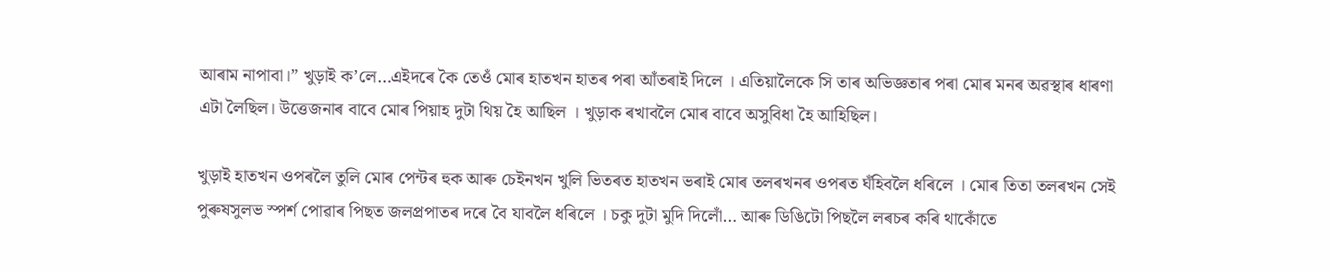আৰাম নাপাবা।” খুড়াই ক’লে…এইদৰে কৈ তেওঁ মোৰ হাতখন হাতৰ পৰা আঁতৰাই দিলে । এতিয়ালৈকে সি তাৰ অভিজ্ঞতাৰ পৰা মোৰ মনৰ অৱস্থাৰ ধাৰণা এটা লৈছিল। উত্তেজনাৰ বাবে মোৰ পিয়াহ দুটা থিয় হৈ আছিল । খুড়াক ৰখাবলৈ মোৰ বাবে অসুবিধা হৈ আহিছিল।

খুড়াই হাতখন ওপৰলৈ তুলি মোৰ পেন্টৰ হুক আৰু চেইনখন খুলি ভিতৰত হাতখন ভৰাই মোৰ তলৰখনৰ ওপৰত ঘঁহিবলৈ ধৰিলে । মোৰ তিতা তলৰখন সেই পুৰুষসুলভ স্পর্শ পোৱাৰ পিছত জলপ্ৰপাতৰ দৰে বৈ যাবলৈ ধৰিলে । চকু দুটা মুদি দিলোঁ… আৰু ডিঙিটো পিছলৈ লৰচৰ কৰি থাকোঁতে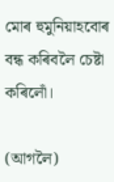মোৰ হুমুনিয়াহবোৰ বন্ধ কৰিবলৈ চেষ্টা কৰিলোঁ।

(আগলৈ)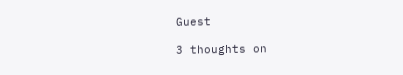Guest

3 thoughts on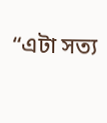“এটা সত্য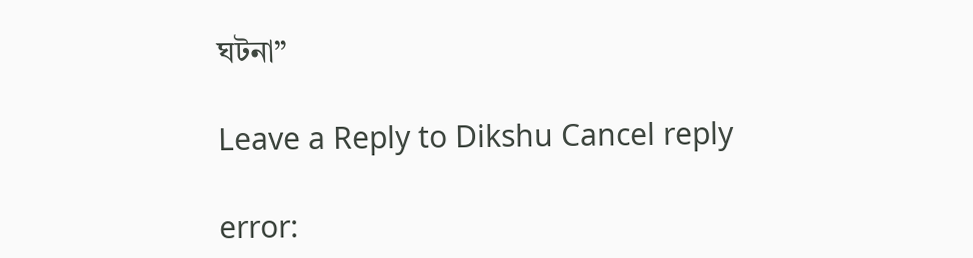ঘটনা”

Leave a Reply to Dikshu Cancel reply

error: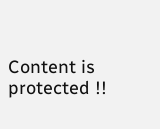Content is protected !!